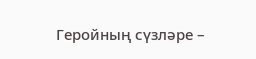Геройның сүзләре –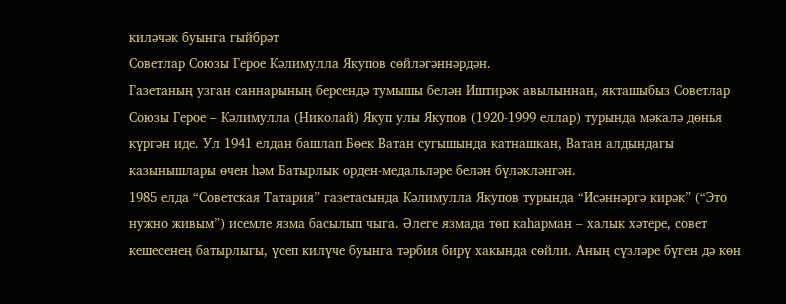киләчәк буынга гыйбрәт
Советлар Союзы Герое Кәлимулла Якупов сөйләгәннәрдән.
Газетаның узган саннарының берсендә тумышы белән Иштирәк авылыннан, якташыбыз Советлар Союзы Герое – Кәлимулла (Николай) Якуп улы Якупов (1920-1999 еллар) турында мәкалә дөнья күргән иде. Ул 1941 елдан башлап Бөек Ватан сугышында катнашкан, Ватан алдындагы казынышлары өчен һәм Батырлык орден-медальләре белән бүләкләнгән.
1985 елда “Советская Татария” газетасында Кәлимулла Якупов турында “Исәннәргә кирәк” (“Это нужно живым”) исемле язма басылып чыга. Әлеге язмада төп каһарман – халык хәтере, совет кешесенең батырлыгы, үсеп килүче буынга тәрбия бирү хакында сөйли. Аның сүзләре бүген дә көн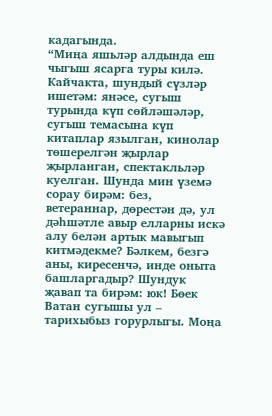кадагында.
“Миңа яшьләр алдында еш чыгыш ясарга туры килә. Кайчакта, шундый сүзләр ишетәм: янәсе, сугыш турында күп сөйләшәләр, сугыш темасына күп китаплар язылган, кинолар төшерелгән җырлар җырланган, спектакльләр куелган. Шунда мин үземә сорау бирәм: без, ветераннар, дөрестән дә, ул дәһшәтле авыр елларны искә алу белән артык мавыгып китмәдекме? Бәлкем, безгә аны, киресенчә, инде оныта башларгадыр? Шундук җавап та бирәм: юк! Бөек Ватан сугышы ул – тарихыбыз горурлыгы. Моңа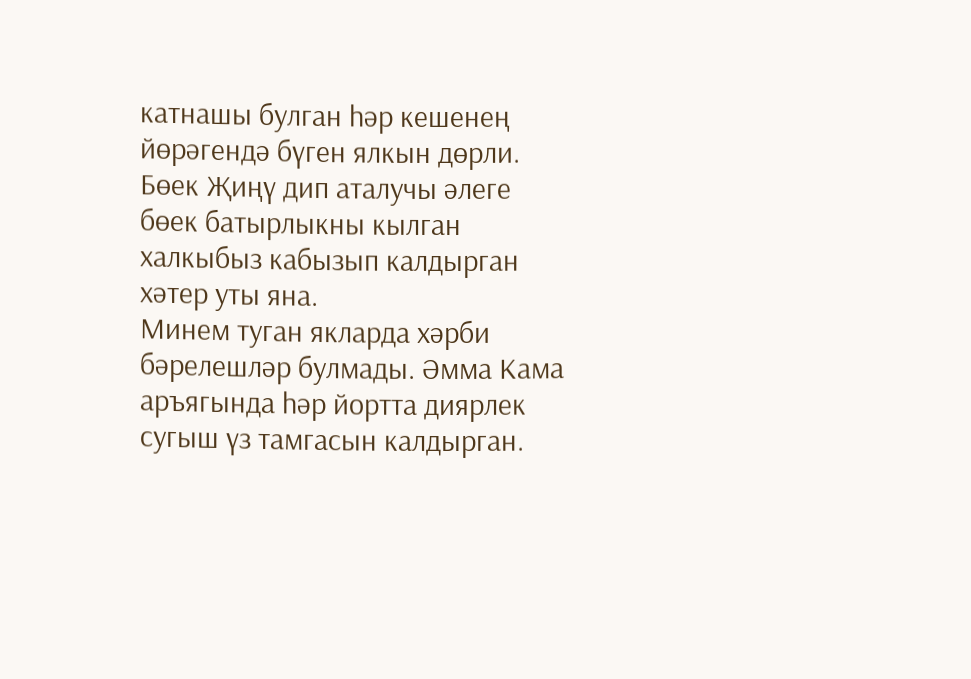катнашы булган һәр кешенең йөрәгендә бүген ялкын дөрли. Бөек Җиңү дип аталучы әлеге бөек батырлыкны кылган халкыбыз кабызып калдырган хәтер уты яна.
Минем туган якларда хәрби бәрелешләр булмады. Әмма Кама аръягында һәр йортта диярлек сугыш үз тамгасын калдырган.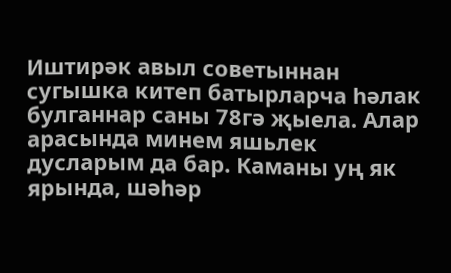Иштирәк авыл советыннан сугышка китеп батырларча һәлак булганнар саны 78гә җыела. Алар арасында минем яшьлек дусларым да бар. Каманы уң як ярында, шәһәр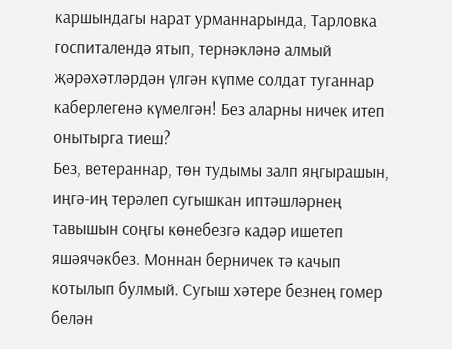каршындагы нарат урманнарында, Тарловка госпиталендә ятып, тернәкләнә алмый җәрәхәтләрдән үлгән күпме солдат туганнар каберлегенә күмелгән! Без аларны ничек итеп онытырга тиеш?
Без, ветераннар, төн тудымы залп яңгырашын, иңгә-иң терәлеп сугышкан иптәшләрнең тавышын соңгы көнебезгә кадәр ишетеп яшәячәкбез. Моннан берничек тә качып котылып булмый. Сугыш хәтере безнең гомер белән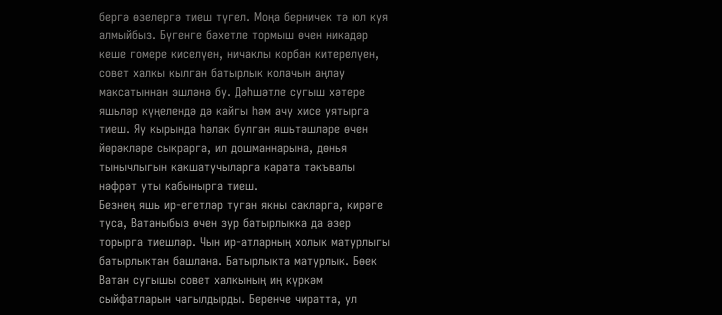бергә өзелергә тиеш түгел. Моңа берничек тә юл куя алмыйбыз. Бүгенге бәхетле тормыш өчен никадәр кеше гомере киселүен, ничаклы корбан китерелүен, совет халкы кылган батырлык колачын аңлау максатыннан эшләнә бу. Дәһшәтле сугыш хәтере яшьләр күңелендә дә кайгы һәм ачу хисе уятырга тиеш. Яу кырында һәлак булган яшьтәшләре өчен йөрәкләре сыкрарга, ил дошманнарына, дөнья тынычлыгын какшатучыларга карата тәкъвалы нәфрәт уты кабынырга тиеш.
Безнең яшь ир-егетләр туган якны сакларга, кирәге туса, Ватаныбыз өчен зур батырлыкка да әзер торырга тиешләр. Чын ир-атларның холык матурлыгы батырлыктан башлана. Батырлыкта матурлык. Бөек Ватан сугышы совет халкының иң күркәм сыйфатларын чагылдырды. Беренче чиратта, ул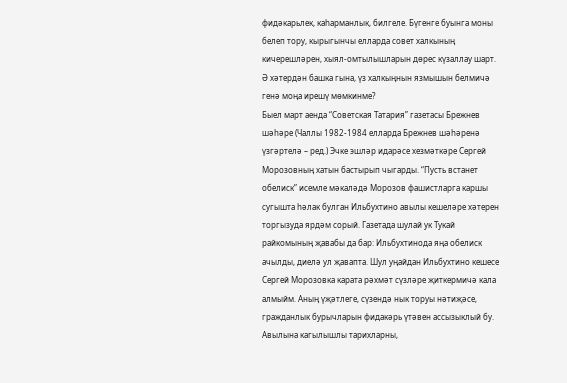фидәкарьлек, каһарманлык, билгеле. Бүгенге буынга моны белеп тору, кырыгынчы елларда совет халкының кичерешләрен, хыял-омтылышларын дөрес күзаллау шарт. Ә хәтердән башка гына, үз халкыңнын язмышын белмичә генә моңа ирешү мөмкинме?
Быел март аенда “Советская Татария” газетасы Брежнев шәһәре (Чаллы 1982-1984 елларда Брежнев шәһәренә үзгәртелә – ред.) Эчке эшләр идарәсе хезмәткәре Сергей Морозовның хатын бастырып чыгарды. “Пусть встанет обелиск” исемле мәкаләдә Морозов фашистларга каршы сугышта һәлак булган Ильбухтино авылы кешеләре хәтерен торгызуда ярдәм сорый. Газетада шулай ук Тукай райкомының җавабы да бар: Ильбухтинода яңа обелиск ачылды, диелә ул җавапта. Шул уңайдан Ильбухтино кешесе Сергей Морозовка карата рәхмәт сүзләре җиткермичә кала алмыйм. Аның үҗәтлеге, сүзендә нык торуы нәтиҗәсе, гражданлык бурычларын фидакәрь үтәвен ассызыклый бу. Авылына кагылышлы тарихларны,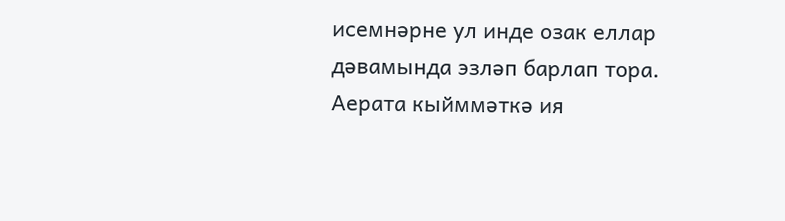исемнәрне ул инде озак еллар дәвамында эзләп барлап тора. Аерата кыйммәткә ия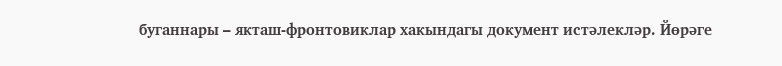буганнары – якташ-фронтовиклар хакындагы документ истәлекләр. Йөрәге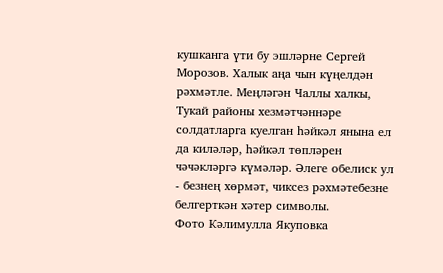кушканга үти бу эшләрне Сергей Морозов. Халык аңа чын күңелдән рәхмәтле. Меңләгән Чаллы халкы, Тукай районы хезмәтчәннәре солдатларга куелган һәйкәл янына ел да киләләр, һәйкәл төпләрен чәчәкләргә күмәләр. Әлеге обелиск ул - безнең хөрмәт, чиксез рәхмәтебезне белгерткән хәтер символы.
Фото Кәлимулла Якуповка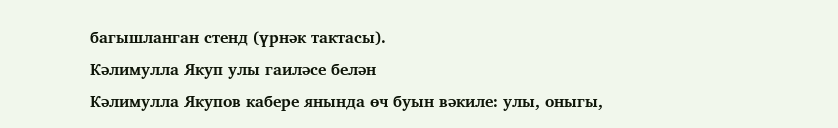багышланган стенд (үрнәк тактасы).
Кәлимулла Якуп улы гаиләсе белән
Кәлимулла Якупов кабере янында өч буын вәкиле: улы, оныгы,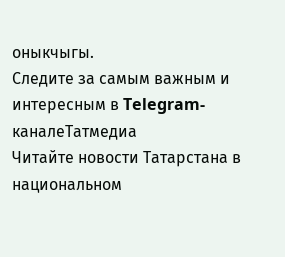оныкчыгы.
Следите за самым важным и интересным в Telegram-каналеТатмедиа
Читайте новости Татарстана в национальном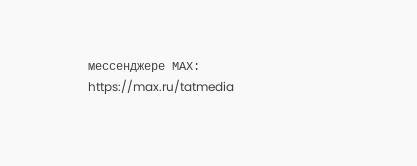мессенджере MАХ: https://max.ru/tatmedia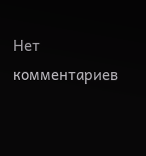Нет комментариев